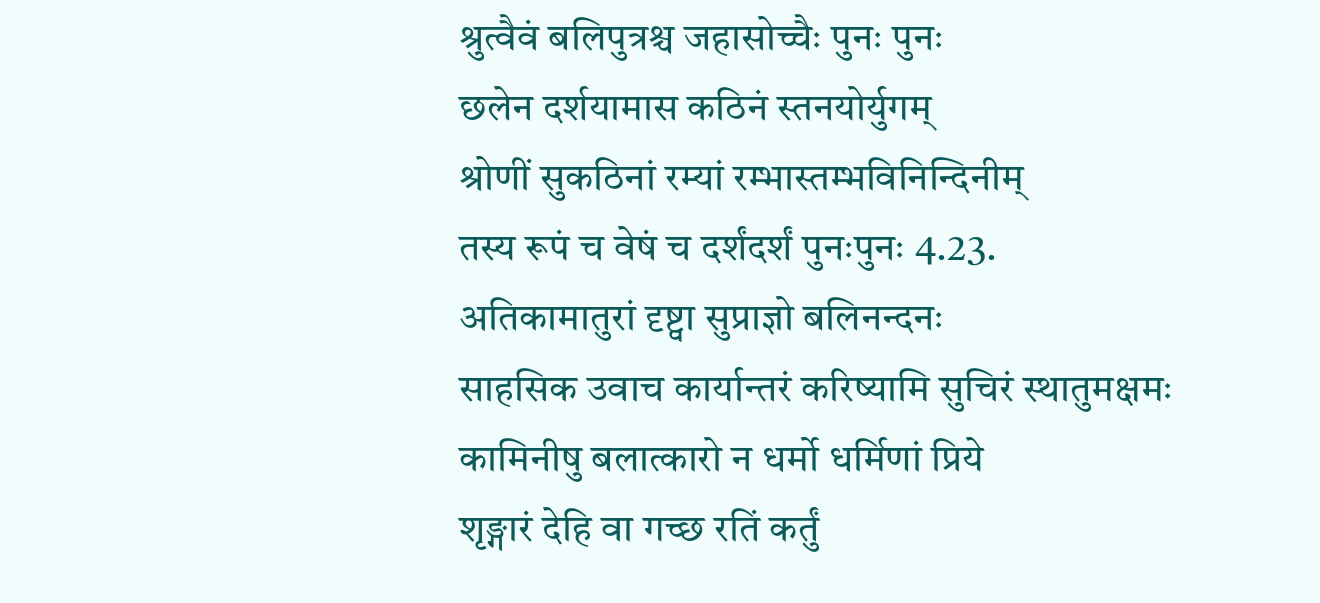श्रुत्वैवं बलिपुत्रश्च जहासोच्चैः पुनः पुनः
छलेन दर्शयामास कठिनं स्तनयोर्युगम्
श्रोणीं सुकठिनां रम्यां रम्भास्तम्भविनिन्दिनीम्
तस्य रूपं च वेषं च दर्शंदर्शं पुनःपुनः 4.23.
अतिकामातुरां दृष्ट्वा सुप्राज्ञो बलिनन्दनः
साहसिक उवाच कार्यान्तरं करिष्यामि सुचिरं स्थातुमक्षमः
कामिनीषु बलात्कारो न धर्मो धर्मिणां प्रिये
शृङ्गारं देहि वा गच्छ रतिं कर्तुं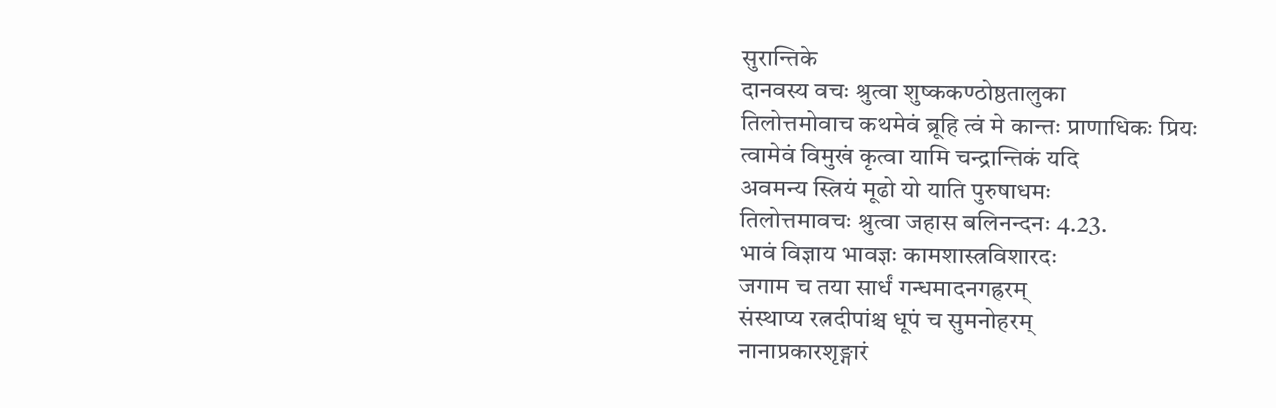सुरान्तिके
दानवस्य वचः श्रुत्वा शुष्ककण्ठोष्ठतालुका
तिलोत्तमोवाच कथमेवं ब्रूहि त्वं मे कान्तः प्राणाधिकः प्रियः
त्वामेवं विमुखं कृत्वा यामि चन्द्रान्तिकं यदि
अवमन्य स्त्रियं मूढो यो याति पुरुषाधमः
तिलोत्तमावचः श्रुत्वा जहास बलिनन्दनः 4.23.
भावं विज्ञाय भावज्ञः कामशास्त्रविशारदः
जगाम च तया सार्धं गन्धमादनगह्ररम्
संस्थाप्य रत्नदीपांश्च धूपं च सुमनोहरम्
नानाप्रकारशृङ्गारं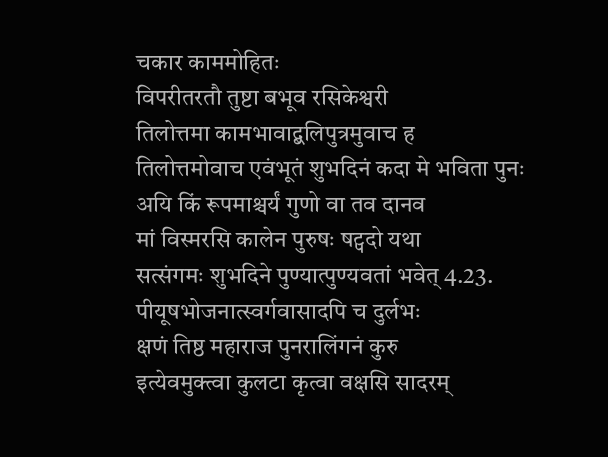चकार काममोहितः
विपरीतरतौ तुष्टा बभूव रसिकेश्वरी
तिलोत्तमा कामभावाद्बलिपुत्रमुवाच ह
तिलोत्तमोवाच एवंभूतं शुभदिनं कदा मे भविता पुनः
अयि किं रूपमाश्चर्यं गुणो वा तव दानव
मां विस्मरसि कालेन पुरुषः षट्पदो यथा
सत्संगमः शुभदिने पुण्यात्पुण्यवतां भवेत् 4.23.
पीयूषभोजनात्स्वर्गवासादपि च दुर्लभः
क्षणं तिष्ठ महाराज पुनरालिंगनं कुरु
इत्येवमुक्त्वा कुलटा कृत्वा वक्षसि सादरम्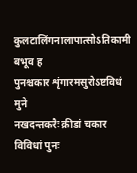कुलटालिंगनालापात्सोऽतिकामी बभूव ह
पुनश्चकार शृंगारमसुरोऽष्टविधं मुने
नखदन्तकरैः क्रीडां चकार विविधां पुनः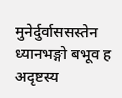मुनेर्दुर्वाससस्तेन ध्यानभङ्गो बभूव ह
अदृष्टस्य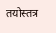तयोस्तत्र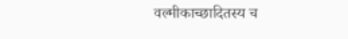वल्मीकाच्छादितस्य च